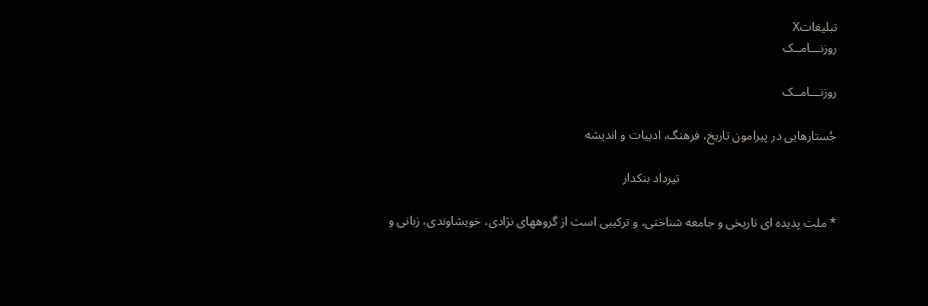تبليغاتX
روزنـــامــک

روزنـــامــک

جُستارهایی در پیرامون تاریخ، فرهنگ، ادبیات و اندیشه

                                                  تیرداد بنکدار

* ملت پدیده ای تاریخی و جامعه شناختی، و ترکیبی است از گروههای نژادی، خویشاوندی، زبانی و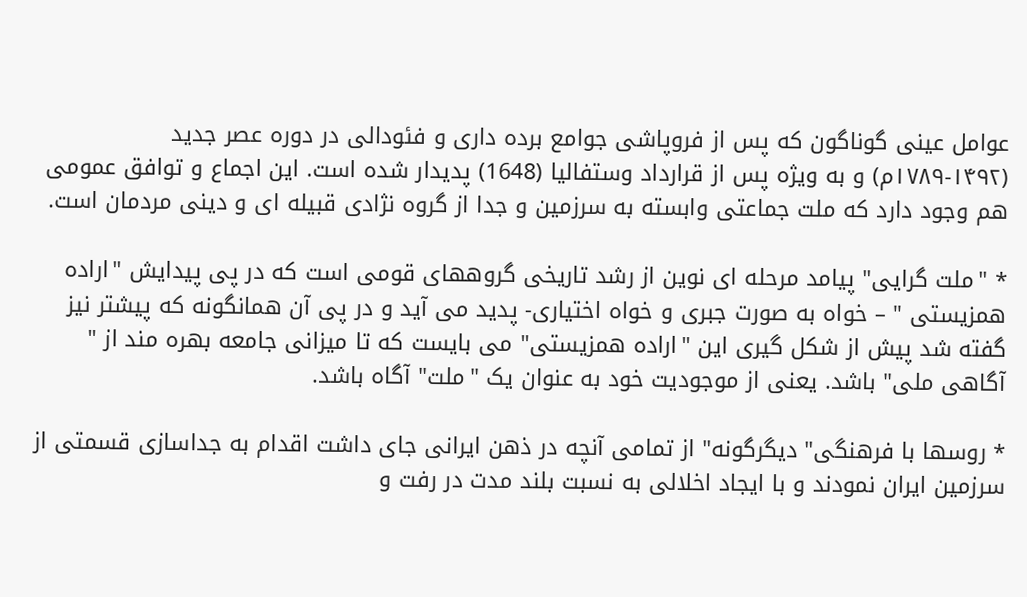عوامل عینی گوناگون که پس از فروپاشی جوامع برده داری و فئودالی در دوره عصر جدید (۱۴۹۲-۱۷۸۹م) و به ویژه پس از قرارداد وستفالیا (1648) پدیدار شده است. این اجماع و توافق عمومی هم وجود دارد که ملت جماعتی وابسته به سرزمین و جدا از گروه نژادی قبیله ای و دینی مردمان است.

* "ملت گرایی" پیامد مرحله ای نوین از رشد تاریخی گروههای قومی است که در پی پیدایش "اراده همزیستی " – خواه به صورت جبری و خواه اختیاری- پدید می آید و در پی آن همانگونه که پیشتر نیز گفته شد پیش از شکل گیری این "اراده همزیستی" می بایست که تا میزانی جامعه بهره مند از " آگاهی ملی" باشد. یعنی از موجودیت خود به عنوان یک "ملت" آگاه باشد.

* روسها با فرهنگی" دیگرگونه" از تمامی آنچه در ذهن ایرانی جای داشت اقدام به جداسازی قسمتی از سرزمین ایران نمودند و با ایجاد اخلالی به نسبت بلند مدت در رفت و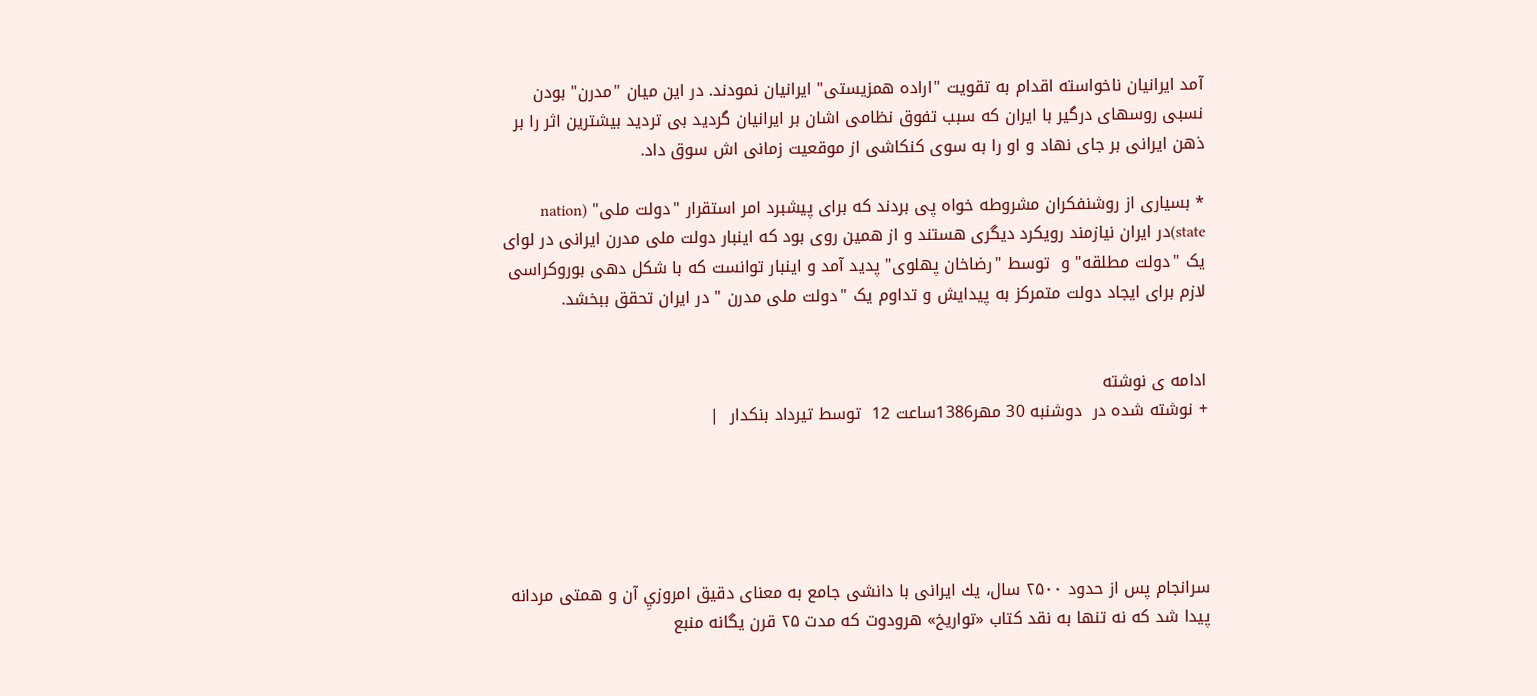آمد ایرانیان ناخواسته اقدام به تقویت "اراده همزیستی" ایرانیان نمودند. در این میان "مدرن" بودن نسبی روسهای درگیر با ایران که سبب تفوق نظامی اشان بر ایرانیان گردید بی تردید بیشترین اثر را بر ذهن ایرانی بر جای نهاد و او را به سوی کنکاشی از موقعیت زمانی اش سوق داد.

* بسیاری از روشنفکران مشروطه خواه پی بردند که برای پیشبرد امر استقرار "دولت ملی" (nation state)در ایران نیازمند رویکرد دیگری هستند و از همین روی بود که اینبار دولت ملی مدرن ایرانی در لوای یک "دولت مطلقه" و  توسط "رضاخان پهلوی" پدید آمد و اینبار توانست که با شکل دهی بوروکراسی لازم برای ایجاد دولت متمرکز به پیدایش و تداوم یک "دولت ملی مدرن " در ایران تحقق ببخشد.


ادامه ی نوشته
+ نوشته شده در  دوشنبه 30 مهر1386ساعت 12  توسط تيرداد بنكدار  |





سرانجام پس از حدود ۲۵۰۰ سال، يك ايرانى با دانشى جامع به معناى دقيق امروزيِ آن و همتى مردانه پيدا شد كه نه تنها به نقد كتاب «تواريخ» هرودوت كه مدت ۲۵ قرن يگانه منبع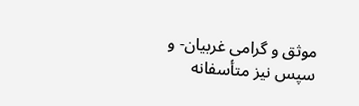موثق و گرامى غربيان- و سپس نيز متأسفانه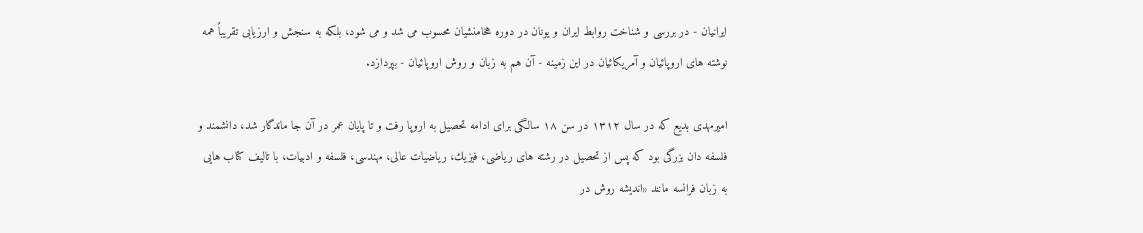ايرانيان - در بررسى و شناخت روابط ايران و يونان در دوره هخامنشيان محسوب مى شد و مى شود، بلكه به سنجش و ارزيابى تقريباً همه نوشته هاى اروپائيان و آمريكائيان در اين زمينه - آن هم به زبان و روش اروپائيان - بپردازد.

اميرمهدى بديع كه در سال ۱۳۱۲ در سن ۱۸ سالگى براى ادامه تحصيل به اروپا رفت و تا پايان عمر در آن جا ماندگار شد، دانشمند و فلسفه دان بزرگى بود كه پس از تحصيل در رشته هاى رياضى، فيزيك، رياضيات عالى، مهندسى، فلسفه و ادبيات، با تاليف كتاب هايى به زبان فرانسه مانند «انديشه روش در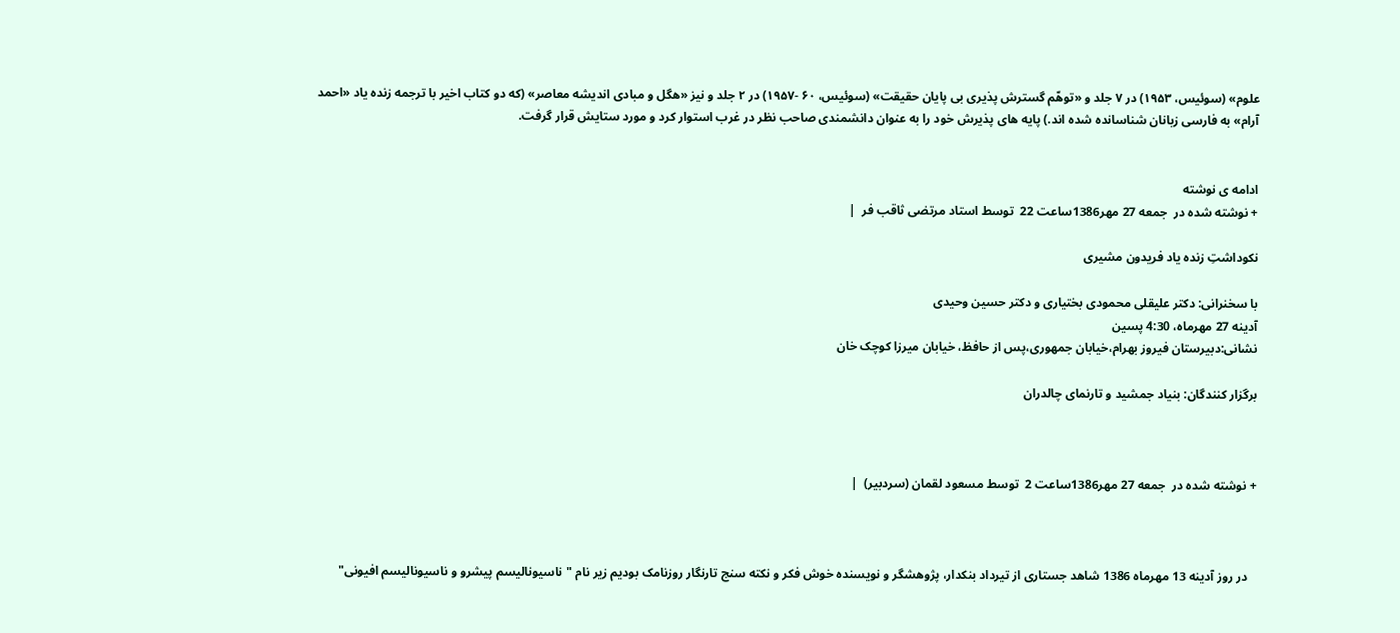علوم» (سوئيس، ۱۹۵۳) در ۷ جلد و «توهّم گسترش پذيرى بى پايان حقيقت» (سوئيس، ۶۰ -۱۹۵۷) در ۲ جلد و نيز «هگل و مبادى انديشه معاصر» (كه دو كتاب اخير با ترجمه زنده ياد «احمد آرام» به فارسى زبانان شناسانده شده اند.) پايه هاى پذيرش خود را به عنوان دانشمندى صاحب نظر در غرب استوار كرد و مورد ستايش قرار گرفت.


ادامه ی نوشته
+ نوشته شده در  جمعه 27 مهر1386ساعت 22  توسط استاد مرتضی ثاقب فر  |

نکوداشتِ زنده یاد فریدون مشیری

با سخنرانی: دکتر علیقلی محمودی بختیاری و دکتر حسین وحیدی
آدینه 27 مهرماه، 4:30 پسین
نشانی:دبیرستان فیروز بهرام،خیابان جمهوری،پس از حافظ، خیابان میرزا کوچک خان

برگزار کنندگان: بنیاد جمشید و تارنمای چالدران



+ نوشته شده در  جمعه 27 مهر1386ساعت 2  توسط مسعود لقمان (سردبیر)  |



   در روز آدینه 13 مهرماه 1386 شاهد جستاری از تیرداد بنکدار، پژوهشگر و نویسنده خوش فکر و نکته سنج تارنگار روزنامک بودیم زیر نام "ناسیونالیسم پیشرو و ناسیونالیسم افیونی"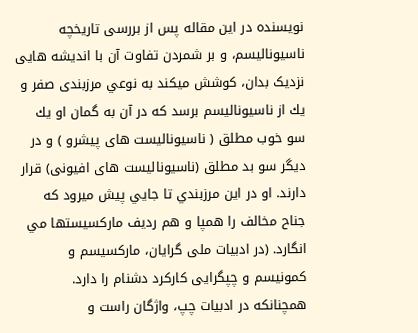نویسنده در این مقاله پس از بررسی تاریخچه ناسیونالیسم، و بر شمردن تفاوت آن با اندیشه هایی نزدیک بدان، كوشش ميكند به نوعي مرزبندی صفر و يك از ناسيوناليسم برسد كه در آن به گمان او يك سو خوب مطلق ( ناسیونالیست های پیشرو ) و در ديگر سو بد مطلق (ناسیونالیست های افیونی) قرار دارند. او در اين مرزبندي تا جايي پيش ميرود كه جناح مخالف را همپا و هم رديف ماركسيستها مي انگارد. (در ادبیات ملی گرایان، مارکسیسم و کمونیسم و چپگرایی کارکرد دشنام را دارد. همچنانکه در ادبیات چپ، واژگان راست و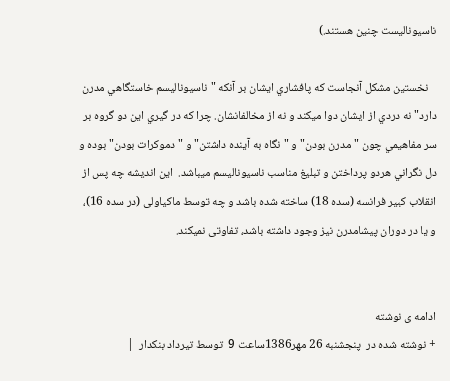ناسیونالیست چنین هستند.)

   نخستین مشکل آنجاست که پافشاري ايشان بر آنكه "ناسيوناليسم خاستگاهي مدرن دارد" نه دردي از ايشان دوا ميكند و نه از مخالفانشان. چرا كه در گيري اين دو گروه بر سر مفاهيمي چون "مدرن بودن" و "نگاه به آینده داشتن" و "دموکرات بودن" بوده و دل نگراني هردو پرداختن و تبليغ مناسب ناسيوناليسم ميباشد.  اين انديشه چه پس از انقلاب کبیر فرانسه (سده 18) ساخته شده باشد و چه توسط ماکیاولی (در سده 16)، و یا در دوران پیشامدرن نیز وجود داشته باشد، تفاوتی نمیکند.


ادامه ی نوشته
+ نوشته شده در  پنجشنبه 26 مهر1386ساعت 9  توسط تيرداد بنكدار  |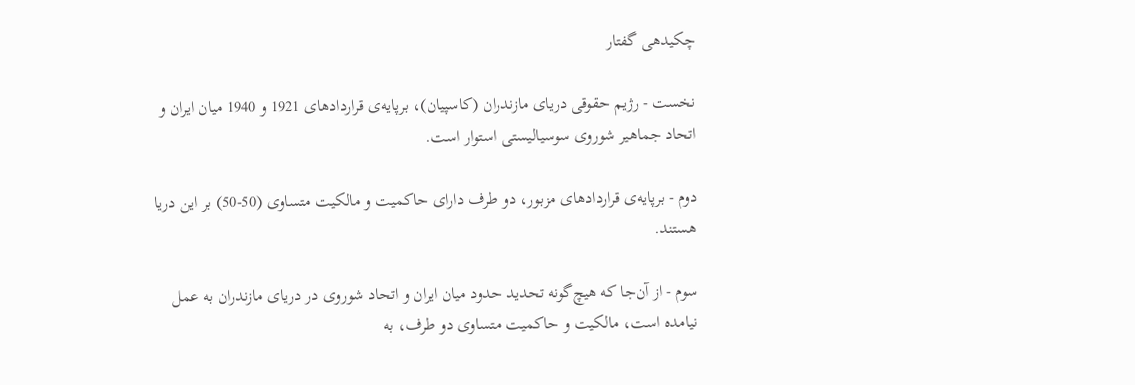چکیدهی گفتار

نخست - رژیم حقوقی دریای مازندران (کاسپیان)، برپایه‌ی قراردادهای 1921 و 1940 میان ایران و اتحاد جماهیر شوروی سوسیالیستی استوار است.

دوم - برپایه‌ی قراردادهای مزبور، دو طرف دارای حاکمیت و مالکیت متساوی (50-50) بر این دریا هستند.

سوم - از آن‌جا که هیچ‌گونه تحدید حدود میان ایران و اتحاد شوروی در دریای مازندران به عمل نیامده است، مالکیت و حاکمیت متساوی دو طرف، به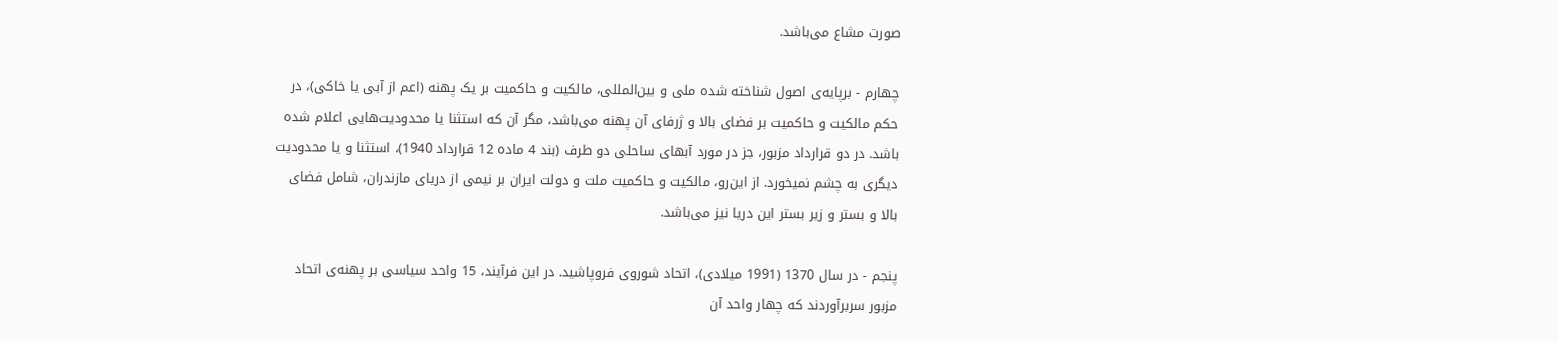صورت مشاع می‌باشد.

چهارم - برپایه‌ی اصول شناخته شده ملی و بین‌المللی، مالکیت و حاکمیت بر یک پهنه (اعم از آبی یا خاکی)، در حکم مالکیت و حاکمیت بر فضای بالا و ژرفای آن پهنه می‌باشد، مگر آن که استثنا یا محدودیت‌هایی اعلام شده باشد. در دو قرارداد مزبور، جز در مورد آبهای ساحلی دو طرف (بند 4 ماده 12 قرارداد 1940)، استثنا و یا محدودیت دیگری به چشم نمیخورد. از این‌رو، مالکیت و حاکمیت ملت و دولت ایران بر نیمی از دریای مازندران، شامل فضای بالا و بستر و زیر بستر این دریا نیز می‌باشد.

پنجم - در سال 1370 (1991 میلادی)، اتحاد شوروی فروپاشید. در این فرآیند، 15 واحد سیاسی بر پهنه‌ی اتحاد مزبور سربرآوردند که چهار واحد آن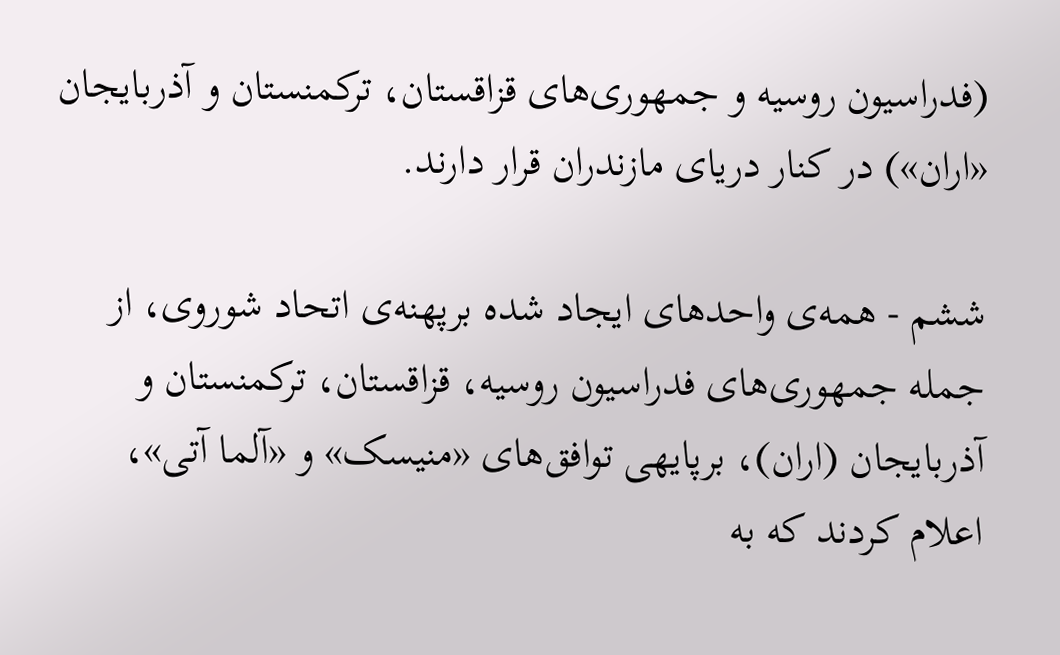(فدراسیون روسیه و جمهوری‌های قزاقستان، ترکمنستان و آذربایجان «اران») در کنار دریای مازندران قرار دارند.

ششم - همه‌ی واحدهای ایجاد شده برپهنه‌ی اتحاد شوروی، از جمله جمهوری‌های فدراسیون روسیه، قزاقستان، ترکمنستان و آذربایجان (اران)، برپایهی توافق‌های «منیسک» و «آلما آتی»، اعلام کردند که به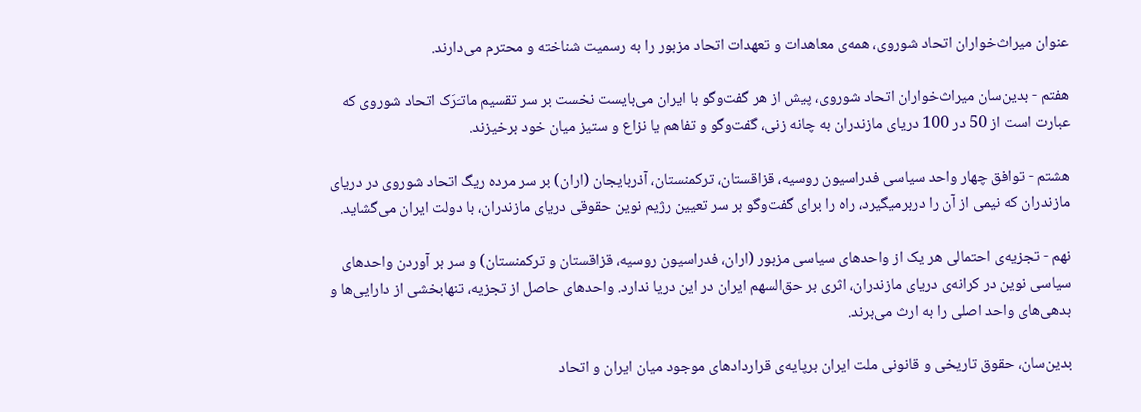عنوان میراث‌خواران اتحاد شوروی، همه‌ی معاهدات و تعهدات اتحاد مزبور را به رسمیت شناخته و محترم می‌دارند.

هفتم - بدین‌سان میراث‌خواران اتحاد شوروی، پیش از هر گفت‌وگو با ایران می‌بایست نخست بر سر تقسیم ماتـَرَک اتحاد شوروی که عبارت است از 50 در 100 دریای مازندران به چانه زنی، گفت‌وگو و تفاهم یا نزاع و ستیز میان خود برخیزند.

هشتم - توافق چهار واحد سیاسی فدراسیون روسیه، قزاقستان، ترکمنستان، آذربایجان (اران) بر سر مرده ریگ اتحاد شوروی در دریای مازندران که نیمی از آن را دربرمیگیرد، راه را برای گفت‌وگو بر سر تعیین رژیم نوین حقوقی دریای مازندران، با دولت ایران می‌گشاید.

نهم - تجزیه‌ی احتمالی هر یک از واحدهای سیاسی مزبور (اران، فدراسیون روسیه، قزاقستان و ترکمنستان) و سر بر آوردن واحدهای سیاسی نوین در کرانه‌ی دریای مازندران، اثری بر حق‌السهم ایران در این دریا ندارد. واحدهای حاصل از تجزیه، تنهابخشی از دارایی‌ها و بدهی‌های واحد اصلی را به ارث می‌برند.

بدین‌سان، حقوق تاریخی و قانونی ملت ایران برپایه‌ی قراردادهای موجود میان ایران و اتحاد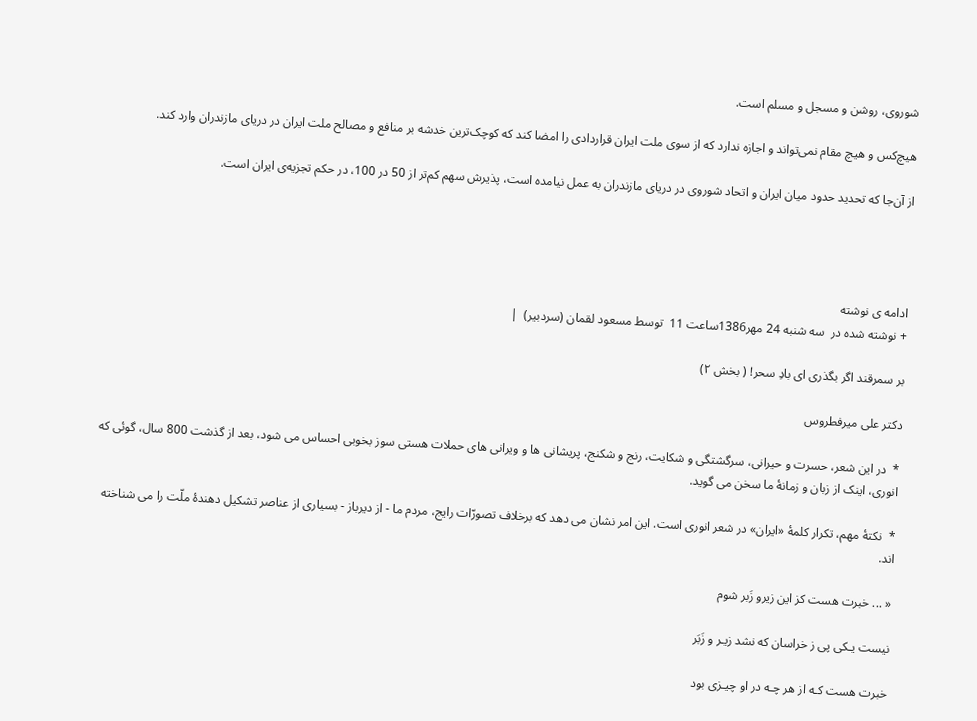شوروی، روشن و مسجل و مسلم است.

هیچ‌کس و هیچ مقام نمی‌تواند و اجازه ندارد که از سوی ملت ایران قراردادی را امضا کند که کوچک‌ترین خدشه بر منافع و مصالح ملت ایران در دریای مازندران وارد کند.

از آن‌جا که تحدید حدود میان ایران و اتحاد شوروی در دریای مازندران به عمل نیامده است، پذیرش سهم کم‌تر از 50 در 100، در حکم تجزیه‌ی ایران است.




ادامه ی نوشته
+ نوشته شده در  سه شنبه 24 مهر1386ساعت 11  توسط مسعود لقمان (سردبیر)  |

بر سمرقند اگر بگذری ای بادِ سحر! ( بخش ۲)

دکتر علی میرفطروس

*  در این شعر، حسرت و حیرانی، سرگشتگی و شکایت، رنج و شکنج، پریشانی ها و ویرانی های حملات هستی سوز بخوبی احساس می شود، بعد از گذشت 800 سال، گوئی که انوری، اینک از زبان و زمانۀ ما سخن می گوید.

*  نکتۀ مهم، تکرار کلمۀ «ایران» در شعر انوری است. این امر نشان می دهد که برخلاف تصورّات رایج، مردم ما - از دیرباز - بسیاری از عناصر تشکیل دهندۀ ملّت را می شناخته اند.

« ... خبرت هست کز اين زيرو زَبر شوم

نيست يـکی پی ز خراسان که نشد زيـر و زَبَر

خبرت هست کـه از هر چـه در او چيـزی بود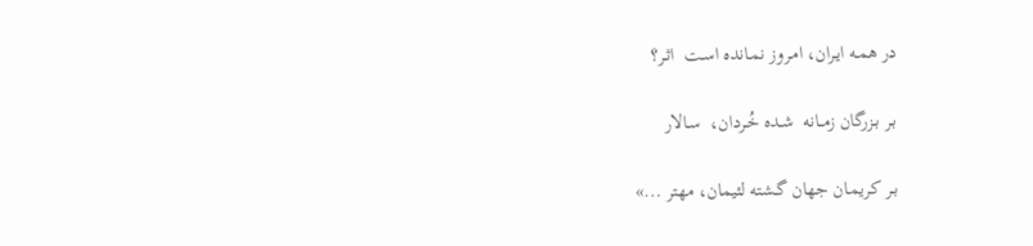در همـه ايـران، امـروز نمـانده اسـت  اثـر؟

بـر بـزرگان زمــانه  شـده خُـردان،  سـالار

بـر کريمـان جهان گـشته لئيمان، مهتر ...»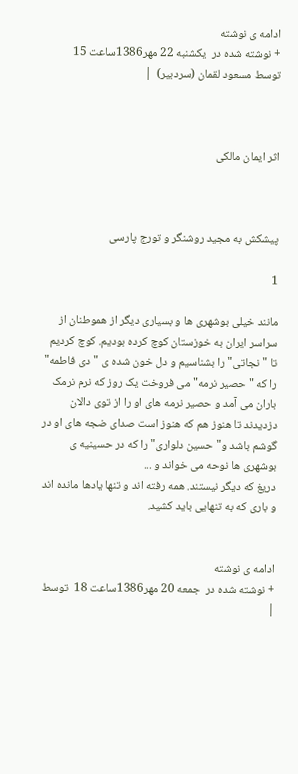ادامه ی نوشته
+ نوشته شده در  یکشنبه 22 مهر1386ساعت 15  توسط مسعود لقمان (سردبیر)  |



اثر ایمان مالکی



پیشکش به مجید روشنگر و تورج پارسی

1

مانند خیلی بوشهری ها و بسیاری دیگر از هموطنان از سراسر ایران به خوزستان کوچ کرده بودیم. کوچ کردیم تا "نجاتی" را بشناسیم و دل خون شده ی "دی فاطمه" را که "حصیر نرمه" می فروخت یک روز که نرم نرمک باران می آمد و حصیر نرمه های او را از توی دالان دزدیدند تا هنوز هم که هنوز است صدای ضجه های او در گوشم باشد و"حسین دلواری" را که در حسینیه ی بوشهری ها نوحه می خواند و ...
دریغ که دیگر نیستند. همه رفته اند و تنها یادها مانده اند و باری که به تنهایی باید کشید.


ادامه ی نوشته
+ نوشته شده در  جمعه 20 مهر1386ساعت 18  توسط   |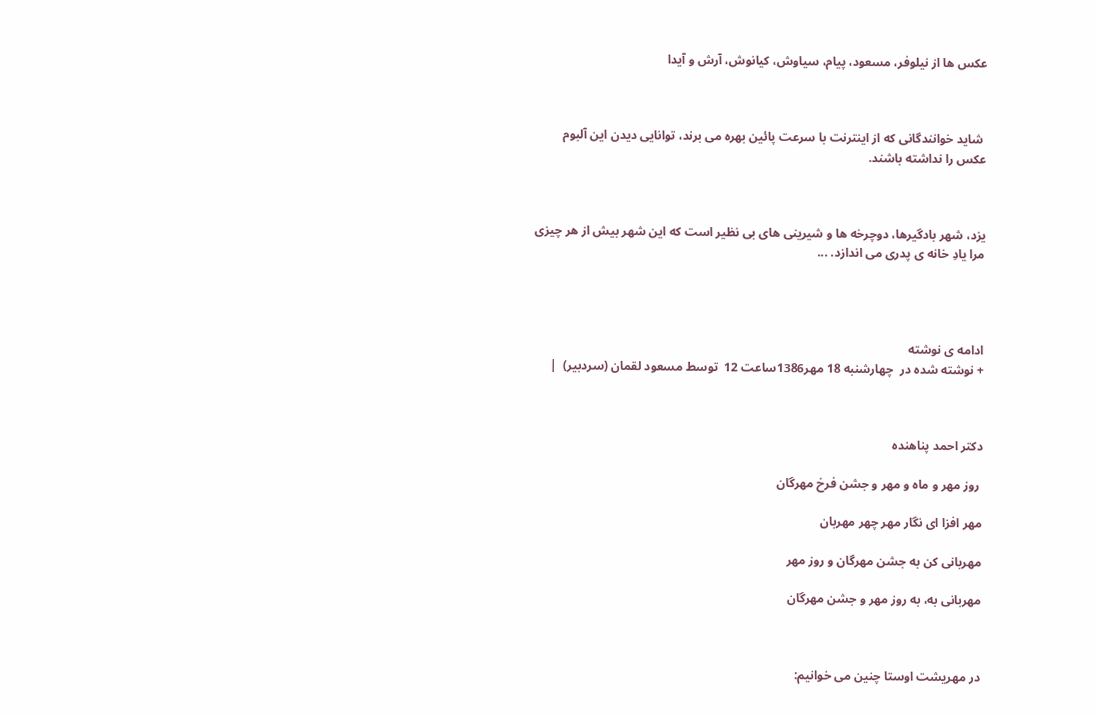عکس ها از نیلوفر، مسعود، پیام، سیاوش، کیانوش، آرش و آیدا



 شاید خوانندگانی که از اینترنت با سرعت پائین بهره می برند، توانایی دیدن این آلبوم عکس را نداشته باشند.



یزد، شهر بادگیرها، دوچرخه ها و شیرینی های بی نظیر است که این شهر بیش از هر چیزی مرا یادِ خانه ی پدری می اندازد. ...




ادامه ی نوشته
+ نوشته شده در  چهارشنبه 18 مهر1386ساعت 12  توسط مسعود لقمان (سردبیر)  |



دکتر احمد پناهنده

 روز مهر و ماه و مهر و جشن فرخ مهرگان

مهر افزا ای نگار مهر چهر مهربان

مهربانی کن به جشن مهرگان و روز مهر

مهربانی به، به روز مهر و جشن مهرگان



در مهریشت اوستا چنین می خوانیم: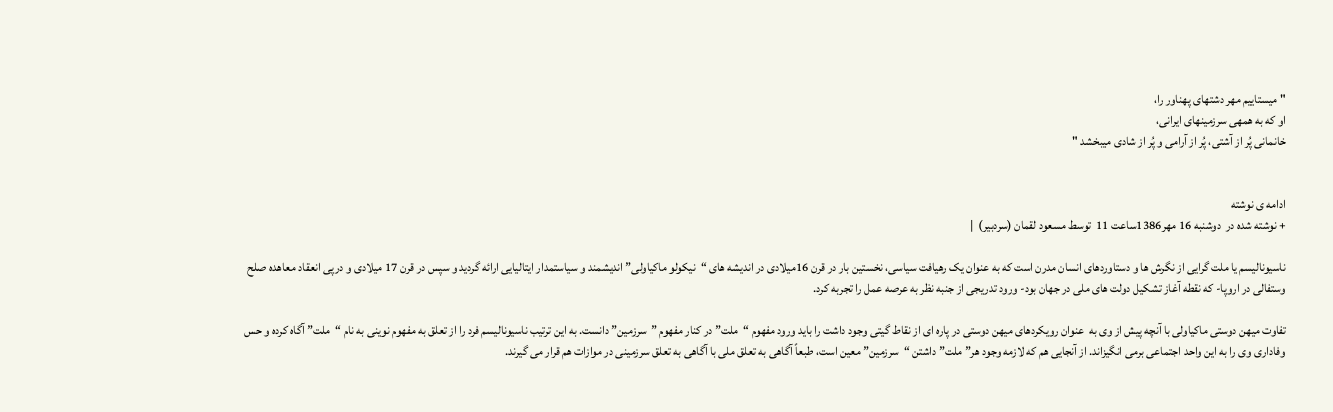" میستاییم مهر دشتهای پهناور را،
او که به همهی سرزمینهای ایرانی،
خانمانی پُر از آشتی، پُر از آرامی و پُر از شادی میبخشد "


ادامه ی نوشته
+ نوشته شده در  دوشنبه 16 مهر1386ساعت 11  توسط مسعود لقمان (سردبیر)  |

ناسیونالیسم یا ملت گرایی از نگرش ها و دستاوردهای انسان مدرن است که به عنوان یک رهیافت سیاسی، نخستین بار در قرن 16میلادی در اندیشه های “نیکولو ماکیاولی” اندیشمند و سیاستمدار ایتالیایی ارائه گردید و سپس در قرن 17 میلادی و درپی انعقاد معاهده صلح وستفالی در اروپا- که نقطه آغاز تشکیل دولت های ملی در جهان بود- ورود تدریجی از جنبه نظر به عرصه عمل را تجربه کرد.

تفاوت میهن دوستی ماکیاولی با آنچه پیش از وی به  عنوان رویکردهای میهن دوستی در پاره ای از نقاط گیتی وجود داشت را باید ورود مفهوم “ملت” در کنار مفهوم ”سرزمین” دانست. به این ترتیب ناسیونالیسم فرد را از تعلق به مفهوم نوینی به نام “ملت” آگاه کرده و حس وفاداری وی را به این واحد اجتماعی برمی انگیزاند. از آنجایی هم که لازمه وجود هر” ملت” داشتن “سرزمین” معین است، طبعاً آگاهی به تعلق ملی با آگاهی به تعلق سرزمینی در موازات هم قرار می گیرند.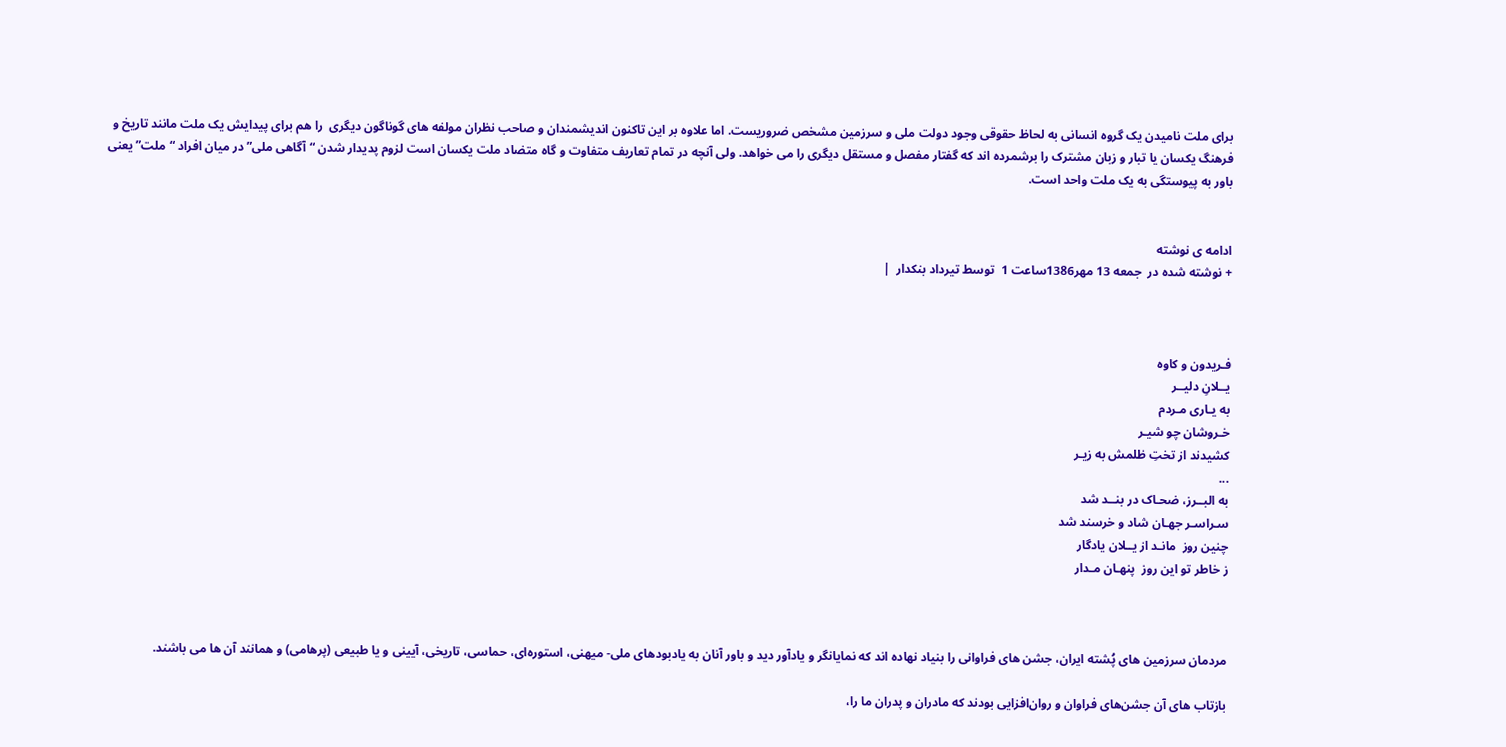برای ملت نامیدن یک گروه انسانی به لحاظ حقوقی وجود دولت ملی و سرزمین مشخص ضروریست. اما علاوه بر این تاکنون اندیشمندان و صاحب نظران مولفه های گوناگون دیگری  را هم برای پیدایش یک ملت مانند تاریخ و فرهنگ یکسان یا تبار و زبان مشترک را برشمرده اند که گفتار مفصل و مستقل دیگری را می خواهد. ولی آنچه در تمام تعاریف متفاوت و گاه متضاد ملت یکسان است لزوم پدیدار شدن “آگاهی ملی” در میان افراد “ملت” یعنی باور به پیوستگی به یک ملت واحد است.


ادامه ی نوشته
+ نوشته شده در  جمعه 13 مهر1386ساعت 1  توسط تيرداد بنكدار  |



فـريدون و کاوه
يــلانِ دليــر
به‌ يـاری مـردم
خـروشان چو شيـر
کشيدند از تختِ ظلمش به زيـر
...
به البــرز، ضحـاک در بنــد شد
سـراسـر جهـان شاد و خرسند شد
چنين روز  مانـد از يــلان يادگار
ز خاطر تو اين روز  پنهـان مـدار



مردمان سرزمين های پُشته ايران، جشن های فراوانی را بنياد نهاده اند که نمايانگر و يادآور ديد و باور آنان به يادبودهای ملی- ميهنی، استوره‌ای، حماسی، تاريخی، آيينی و يا طبيعی (پرهامی) و همانند آن ها می باشند.

بازتاب های آن جشن‌های فراوان و روان‌افزايی بودند که مادران و پدران ما را،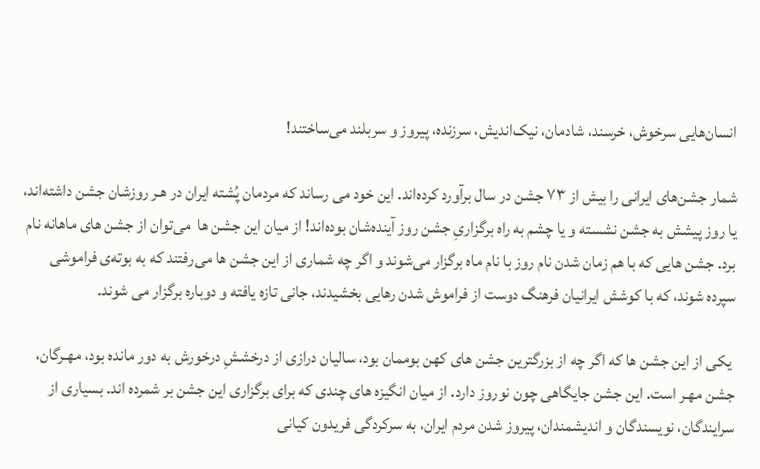انسان‌هايی سرخوش، خرسند، شادمان، نيک‌انديش، سرزنده، پيروز و سربلند می‌ساختند!

شمار جشن‌های ايرانی را بيش از ۷۳ جشن در سال برآورد کرده‌اند. اين خود می رساند که مردمان پُشته ‌ايران در هـر روزشان جشن داشته‌اند، يا روز پيشش به جشن نشسته و يا چشم به راه برگزاریِ جشن روز آينده‌شان بوده‌اند! از ميان اين جشن ها  می‌توان از جشن های ماهانه نام برد. جشن هايی که با هم زمان شدن نام روز با نام ماه برگزار می‌شوند و اگر چه شماری از اين جشن ها می‌رفتند که به بوته‌ی فراموشی سپرده شوند، که با کوشش ايرانيان فرهنگ‌ دوست از فراموش شدن رهايی بخشيدند، جانی تازه يافته و دوباره برگزار می شوند.

 يکی از اين جشن ها که اگر چه از بزرگترين جشن های کهن بوممان بود، ساليان درازی از درخششِ درخورش به دور مانده بود، مهـرگان، جشن مهـر است. اين جشن جايگاهی چون نوروز دارد. از ميان انگيزه های چندی که برای برگزاری اين جشن بر شمرده اند. بسياری از سرايندگان، نويسندگان و انديشمندان، پيروز شدن مردم ايران، به سرکردگی فريدون کيانی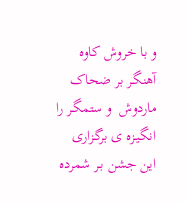و با خروش کاوه آهنگـر بر ضحاک ماردوش  و ستمگـر را انگيـزه ی برگـزاری اين جشن بـر شمرده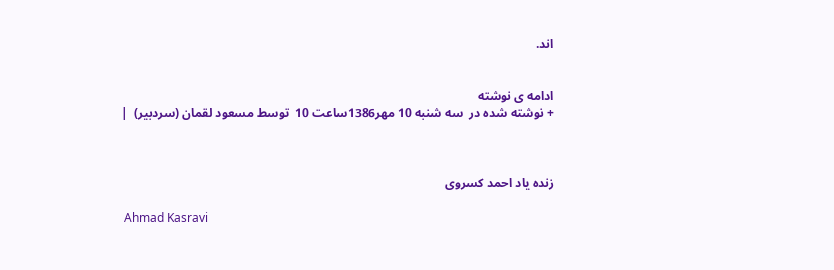اند.


ادامه ی نوشته
+ نوشته شده در  سه شنبه 10 مهر1386ساعت 10  توسط مسعود لقمان (سردبیر)  |



زنده یاد احمد کسروی

 Ahmad Kasravi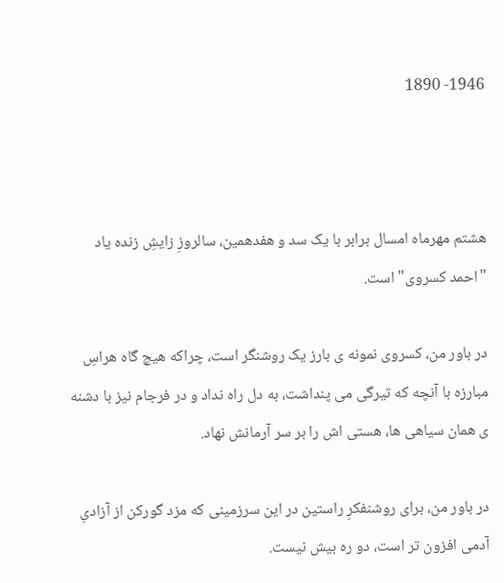1946- 1890



هشتم مهرماه امسال برابر با یک سد و هفدهمین، سالروزِ زایشِ زنده یاد "احمد کسروی" است.

در باور من، کسروی نمونه ی بارز یک روشنگر است، چراکه هیچ گاه هراسِ مبارزه با آنچه که تیرگی می پنداشت، به دل راه نداد و در فرجام نیز با دشنه ی همان سیاهی ها، هستی اش را بر سر آرمانش نهاد.

در باور من، برای روشنفکرِ راستین در این سرزمینی که مزد گورکن از آزادیِ آدمی افزون تر است، دو ره بیش نیست.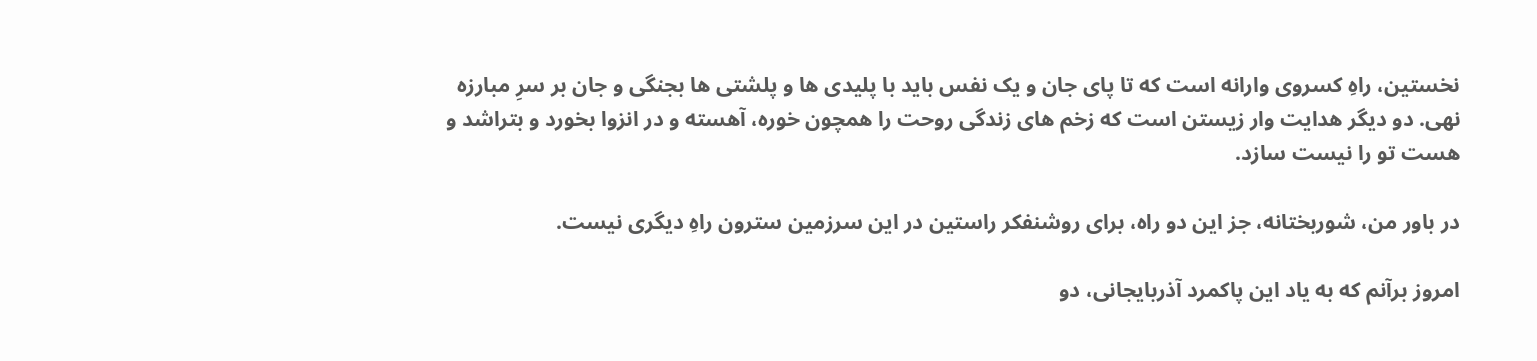نخستین، راهِ کسروی وارانه است که تا پای جان و یک نفس باید با پلیدی ها و پلشتی ها بجنگی و جان بر سرِ مبارزه نهی. دو دیگر هدایت وار زیستن است که زخم های زندگی روحت را همچون خوره، آهسته و در انزوا بخورد و بتراشد و هست تو را نیست سازد.

در باور من، شوربختانه، جز این دو راه، برای روشنفکر راستین در این سرزمین سترون راهِ دیگری نیست.

امروز برآنم که به یاد این پاکمرد آذربایجانی، دو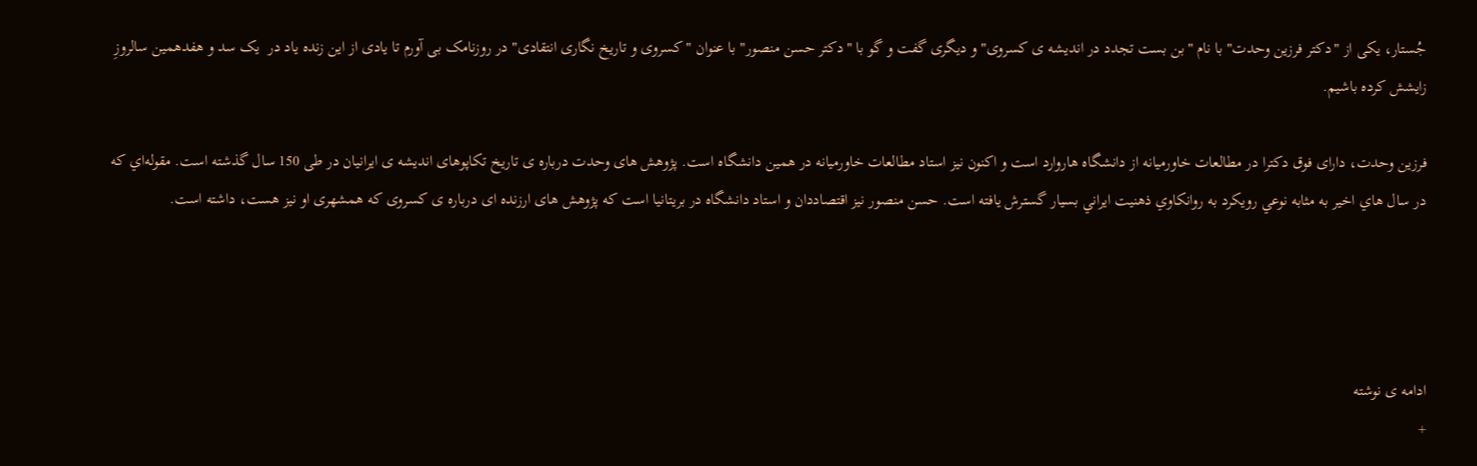جُستار، یکی از "دکتر فرزین وحدت" با نام "بن بست تجدد در اندیشه ی کسروی" و دیگری گفت و گو با "دکتر حسن منصور" با عنوان "کسروی و تاریخ نگاری انتقادی" در روزنامک بی آورم تا یادی از این زنده یاد در  یک سد و هفدهمین سالروزِ زایشش کرده باشیم.

فرزین وحدت، دارای فوق دکترا در مطالعات خاورمیانه از دانشگاه هاروارد است و اکنون نیز استاد مطالعات خاورمیانه در همین دانشگاه است. پژوهش های وحدت درباره ی تاریخ تکاپوهای اندیشه ی ایرانیان در طی 150 سال گذشته است. مقوله‌اي كه در سال هاي اخير به مثابه نوعي رویکرد به روانكاوي ذهنيت ايراني بسيار گسترش يافته است. حسن منصور نیز اقتصاددان و استاد دانشگاه در بریتانیا است که پژوهش های ارزنده ای درباره ی کسروی که همشهری او نیز هست، داشته است.




ادامه ی نوشته
+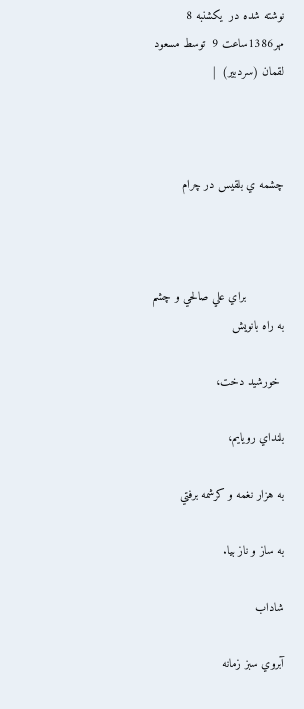نوشته شده در  یکشنبه 8 مهر1386ساعت 9  توسط مسعود لقمان (سردبیر)  |



چشمه ي بلقيس در چرام



           براي علي صالحي و چشم به راه بانويش

 خورشيد دخت،

بلنداي رويايم،

به هزار نغمه و كرشمه برفتي

به ساز و ناز بيا.

شاداب

آبروي سبز زمانه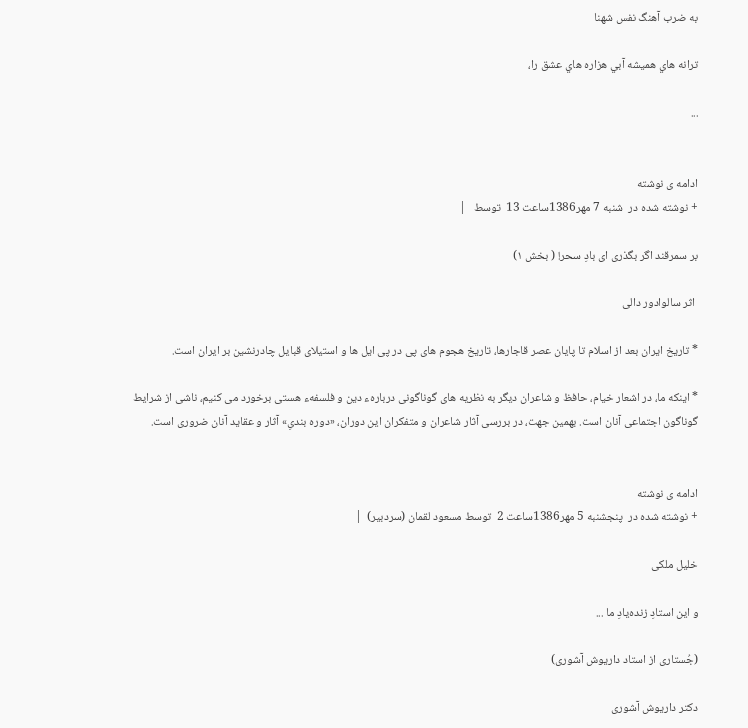به ضرب آهنگ نفس شهنا

ترانه هاي هميشه آبي هزاره هاي عشق را،

...


ادامه ی نوشته
+ نوشته شده در  شنبه 7 مهر1386ساعت 13  توسط   |

بر سمرقند اگر بگذری ای بادِ سحر! ( بخش ١)

 اثر سالوادور دالی

* تاریخ ایران بعد از اسلام تا پایان عصر قاجارها، تاریخ هجوم های پی در پی ایل ها و استیلای قبایل چادرنشین بر ایران است.

* اینکه ما، در اشعار خیام، حافظ و شاعران دیگر به نظریه های گوناگونی دربارهء دین و فلسفهء هستی برخورد می کنیم، ناشی از شرایط گوناگون اجتماعی آنان است. بهمین جهت، در بررسی آثار شاعران و متفکران این دوران، «دوره بندیِ» آثار و عقاید آنان ضروری است.


ادامه ی نوشته
+ نوشته شده در  پنجشنبه 5 مهر1386ساعت 2  توسط مسعود لقمان (سردبیر)  |

خلیل ملکی

و این استادِ زنده‌یادِ ما ...

(جُستاری از استاد داریوش آشوری)

دکتر داریوش آشوری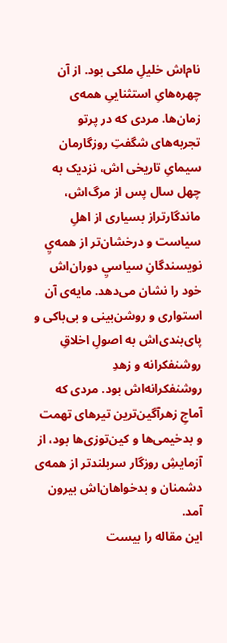نام‌اش خلیلِ ملکی بود. از آن چهره‌هایِ استثناییِ همه‌ی زمان‌ها. مردی که در پرتو تجربه‌های شگفتِ روزگارمان سیمایِ تاریخی اش، نزدیک به چهل سال پس از مرگ‌اش، ماندگارتراز بسیاری از اهلِ سیاست و درخشان‌تر از همه‌يِ نويسندگانِ سياسيِ دوران‌اش خود را نشان می‌دهد. مایه‌ی آن استواری و روشن‌بینی و بی‌باکی و پای‌بندی‌اش به اصولِ اخلاقِ روشنفکرانه و زهدِ روشنفکرانه‌اش بود. مردی که آماجِ زهرآگین‌ترین تیرهای تهمت و بدخیمی‌ها و کین‌توزی‌ها بود، از آزمایشِ روزگار سربلندتر از همه‌ی دشمنان و بدخواهان‌اش بیرون آمد.
این مقاله را بیست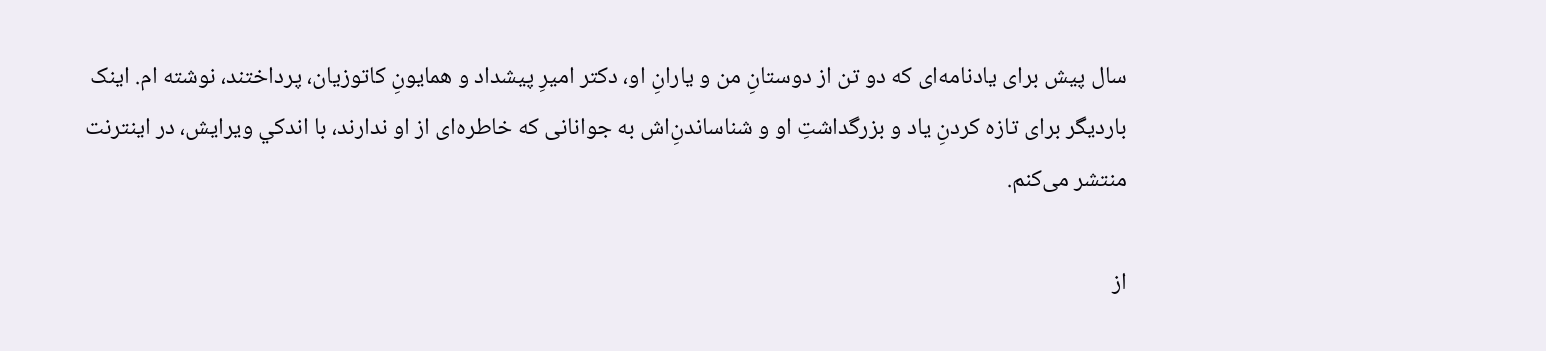سال پیش برای یادنامه‌ای که دو تن از دوستانِ من و یارانِ او، دکتر امیرِ پیشداد و همایونِ کاتوزیان، پرداختند، نوشته ام. اینک باردیگر برای تازه کردنِ یاد و بزرگداشتِ او و شناساندنِ‌اش به جوانانی که خاطره‌ای از او ندارند، با اندکي ويرايش، در اینترنت منتشر می‌کنم.

از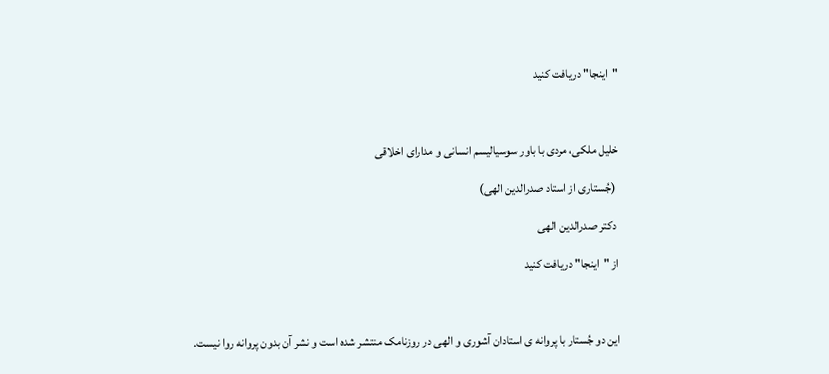"اینجا" دریافت کنید



خلیل ملکی، مردی با باور سوسیالیسم انسانی و مدارای اخلاقی

 (جُستاری از استاد صدرالدین الهی)

 دکتر صدرالدین الهی

از "اینجا" دریافت کنید



این دو جُستار با پروانه ی استادان آشوری و الهی در روزنامک منتشر شده است و نشر آن بدون پروانه روا نیست.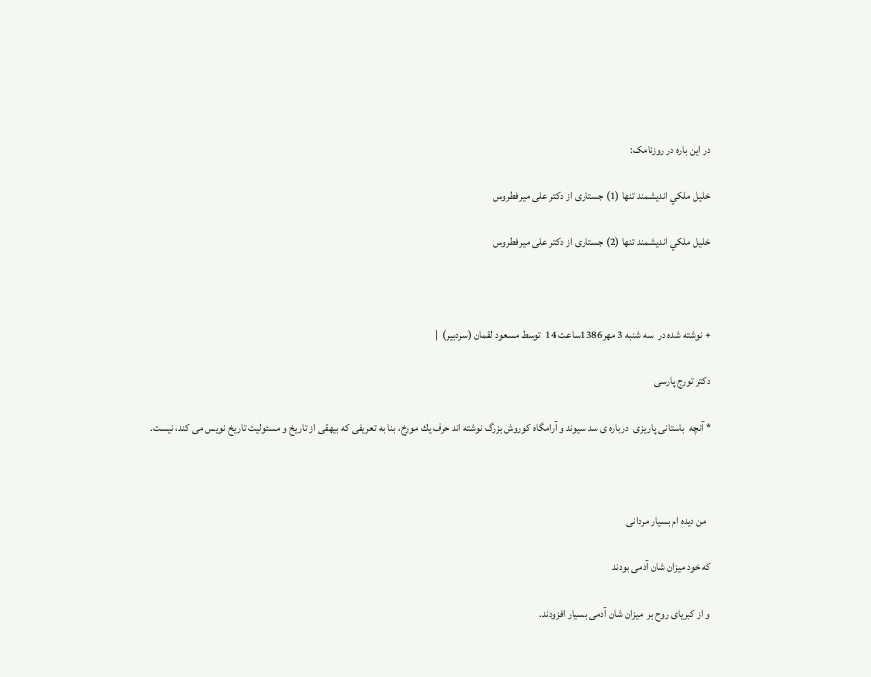در این باره در روزنامک:

خليل ملكي انديشمند تنها (1) جستاری از دکتر علی میرفطروس

خليل ملكي انديشمند تنها (2) جستاری از دکتر علی میرفطروس



+ نوشته شده در  سه شنبه 3 مهر1386ساعت 14  توسط مسعود لقمان (سردبیر)  |

دکتر تورج پارسی

* آنچه  باستانى پاريزى  درباره ى سد سيوند و آرامگاه كوروش بزرگ نوشته اند حرف يك مورخ، بنا به تعريفى كه بيهقى از تاريخ و مسئوليت تاريخ نويس مى كند، نيست.



  من ديده ام بسيار مردانى

كه خود ميزان شان آدمى بودند

و از كبرياى روح بر  ميزان شان آدمى بسيار افزودند.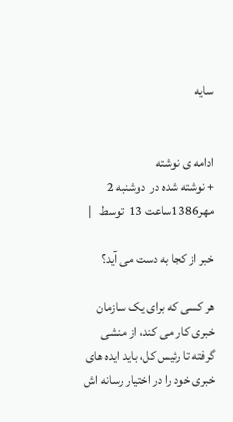سايه


ادامه ی نوشته
+ نوشته شده در  دوشنبه 2 مهر1386ساعت 13  توسط   |

خبر از کجا به دست می آید؟

هر کسی که برای یک سازمان خبری کار می کند، از منشی گرفته تا رئیس کل، باید ایده های خبری خود را در اختیار رسانه اش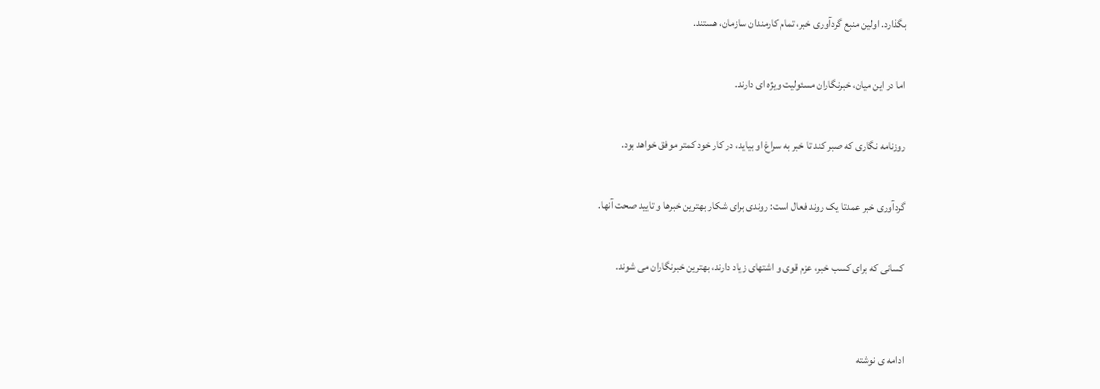بگذارد. اولین منبع گردآوری خبر، تمام کارمندان سازمان، هستند.

اما در اين ميان، خبرنگاران مسئولیت ویژه ای دارند.

روزنامه نگاری که صبر کند تا خبر به سراغ او بیاید، در کار خود کمتر موفق خواهد بود.

گردآوری خبر عمدتا یک روند فعال است: روندی برای شکار بهترین خبرها و تاييد صحت آنها.

کسانی که برای کسب خبر، عزم قوی و اشتهای زیاد دارند، بهترین خبرنگاران می شوند.


ادامه ی نوشته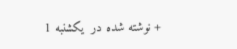+ نوشته شده در  یکشنبه 1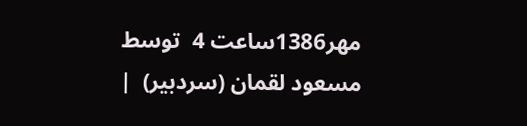مهر1386ساعت 4  توسط مسعود لقمان (سردبیر)  |